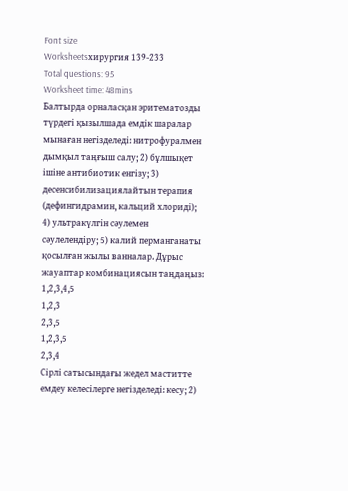Font size
Worksheetsхирургия 139-233
Total questions: 95
Worksheet time: 48mins
Балтырда орналасқан эритематозды түрдегі қызылшада емдік шаралар мынаған негізделеді: нитрофуралмен дымқыл таңғыш салу; 2) бұлшықет ішіне антибиотик енгізу; 3) десенсибилизациялайтын терапия (дефингидрамин, кальций хлориді); 4) ультракүлгін сәулемен сәулелендіру; 5) калий перманганаты қосылған жылы ванналар. Дұрыс жауаптар комбинациясын таңдаңыз:
1,2,3,4,5
1,2,3
2,3,5
1,2,3,5
2,3,4
Сірлі сатысындағы жедел маститте емдеу келесілерге негізделеді: кесу; 2)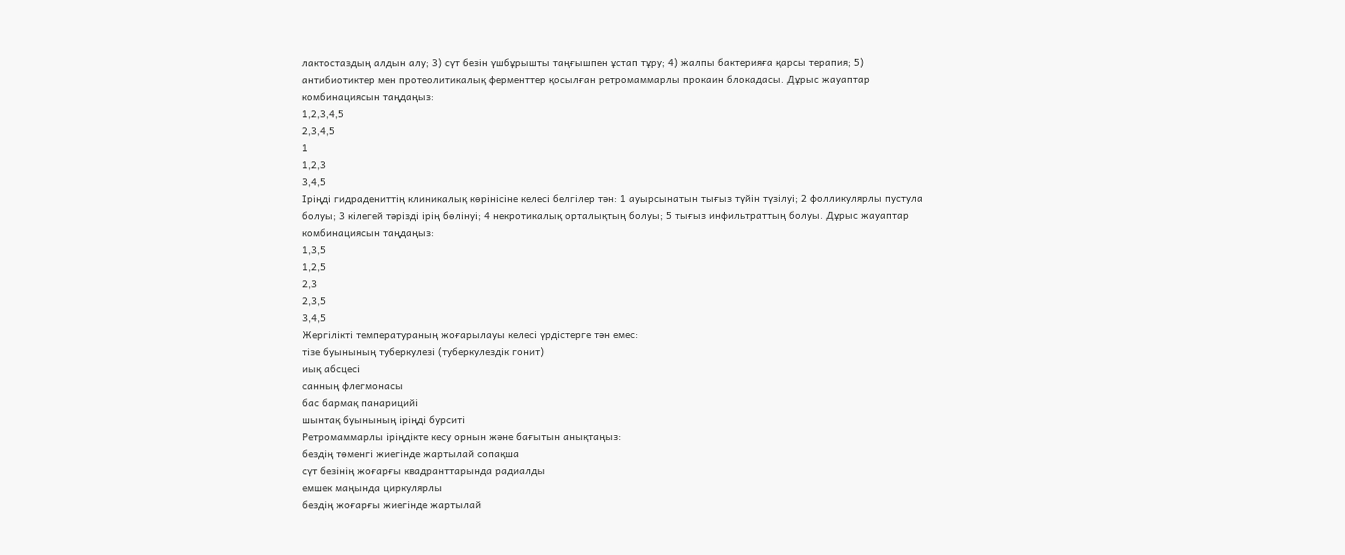лактостаздың алдын алу; 3) сүт безін үшбұрышты таңғышпен ұстап тұру; 4) жалпы бактерияға қарсы терапия; 5) антибиотиктер мен протеолитикалық ферменттер қосылған ретромаммарлы прокаин блокадасы. Дұрыс жауаптар комбинациясын таңдаңыз:
1,2,3,4,5
2,3,4,5
1
1,2,3
3,4,5
Іріңді гидрадениттің клиникалық көрінісіне келесі белгілер тән: 1 ауырсынатын тығыз түйін түзілуі; 2 фолликулярлы пустула болуы; 3 кілегей тәрізді ірің бөлінуі; 4 некротикалық орталықтың болуы; 5 тығыз инфильтраттың болуы. Дұрыс жауаптар комбинациясын таңдаңыз:
1,3,5
1,2,5
2,3
2,3,5
3,4,5
Жергілікті температураның жоғарылауы келесі үрдістерге тән емес:
тізе буынының туберкулезі (туберкулездік гонит)
иық абсцесі
санның флегмонасы
бас бармақ панарицийі
шынтақ буынының іріңді бурситі
Ретромаммарлы іріңдікте кесу орнын және бағытын анықтаңыз:
бездің төменгі жиегінде жартылай сопақша
сүт безінің жоғарғы квадранттарында радиалды
емшек маңында циркулярлы
бездің жоғарғы жиегінде жартылай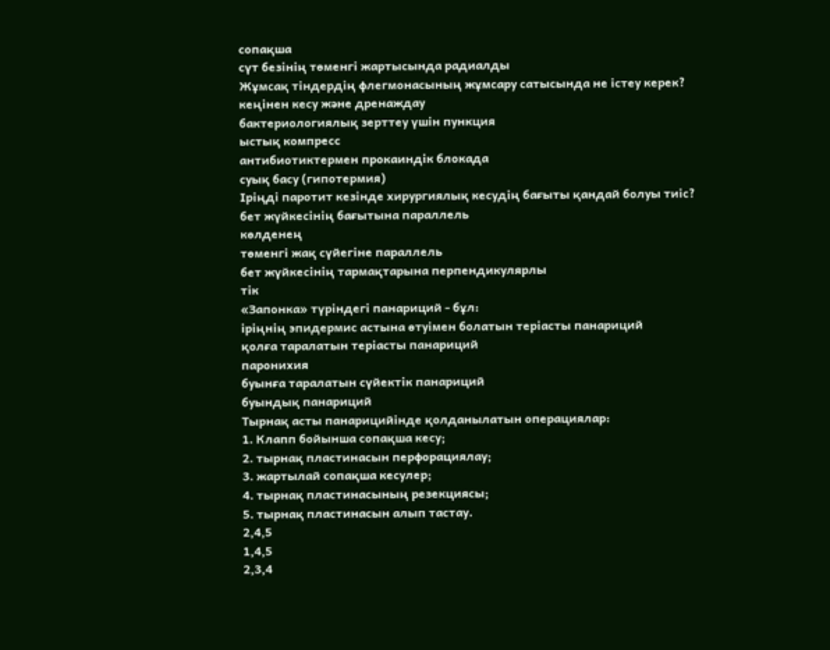сопақша
сүт безінің төменгі жартысында радиалды
Жұмсақ тіндердің флегмонасының жұмсару сатысында не істеу керек?
кеңінен кесу және дренаждау
бактериологиялық зерттеу үшін пункция
ыстық компресс
антибиотиктермен прокаиндік блокада
суық басу (гипотермия)
Іріңді паротит кезінде хирургиялық кесудің бағыты қандай болуы тиіс?
бет жүйкесінің бағытына параллель
көлденең
төменгі жақ сүйегіне параллель
бет жүйкесінің тармақтарына перпендикулярлы
тік
«Запонка» түріндегі панариций - бұл:
іріңнің эпидермис астына өтуімен болатын теріасты панариций
қолға таралатын теріасты панариций
паронихия
буынға таралатын сүйектік панариций
буындық панариций
Тырнақ асты панарицийінде қолданылатын операциялар:
1. Клапп бойынша сопақша кесу;
2. тырнақ пластинасын перфорациялау;
3. жартылай сопақша кесулер;
4. тырнақ пластинасының резекциясы;
5. тырнақ пластинасын алып тастау.
2,4,5
1,4,5
2,3,4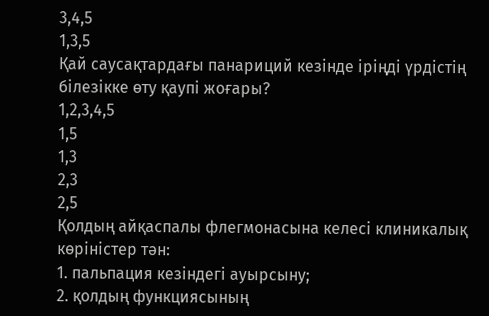3,4,5
1,3,5
Қай саусақтардағы панариций кезінде іріңді үрдістің білезікке өту қаупі жоғары?
1,2,3,4,5
1,5
1,3
2,3
2,5
Қолдың айқаспалы флегмонасына келесі клиникалық көріністер тән:
1. пальпация кезіндегі ауырсыну;
2. қолдың функциясының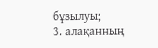бұзылуы;
3. алақанның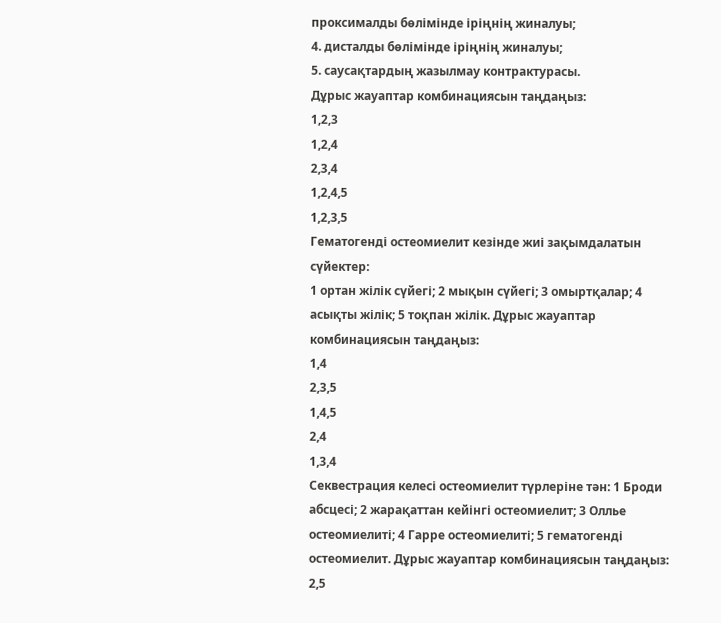проксималды бөлімінде іріңнің жиналуы;
4. дисталды бөлімінде іріңнің жиналуы;
5. саусақтардың жазылмау контрактурасы.
Дұрыс жауаптар комбинациясын таңдаңыз:
1,2,3
1,2,4
2,3,4
1,2,4,5
1,2,3,5
Гематогенді остеомиелит кезінде жиі зақымдалатын сүйектер:
1 ортан жілік сүйегі; 2 мықын сүйегі; 3 омыртқалар; 4 асықты жілік; 5 тоқпан жілік. Дұрыс жауаптар комбинациясын таңдаңыз:
1,4
2,3,5
1,4,5
2,4
1,3,4
Секвестрация келесі остеомиелит түрлеріне тән: 1 Броди абсцесі; 2 жарақаттан кейінгі остеомиелит; 3 Оллье остеомиелиті; 4 Гарре остеомиелиті; 5 гематогенді остеомиелит. Дұрыс жауаптар комбинациясын таңдаңыз:
2,5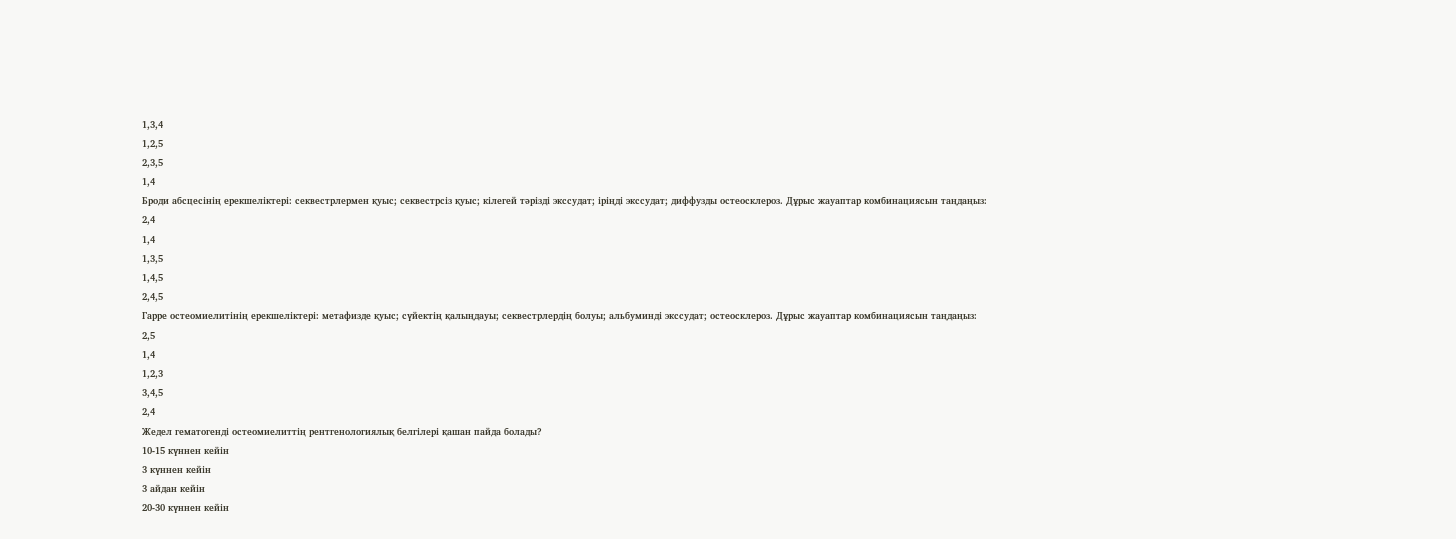1,3,4
1,2,5
2,3,5
1,4
Броди абсцесінің ерекшеліктері: секвестрлермен қуыс; секвестрсіз қуыс; кілегей тәрізді экссудат; іріңді экссудат; диффузды остеосклероз. Дұрыс жауаптар комбинациясын таңдаңыз:
2,4
1,4
1,3,5
1,4,5
2,4,5
Гарре остеомиелитінің ерекшеліктері: метафизде қуыс; сүйектің қалыңдауы; секвестрлердің болуы; альбуминді экссудат; остеосклероз. Дұрыс жауаптар комбинациясын таңдаңыз:
2,5
1,4
1,2,3
3,4,5
2,4
Жедел гематогенді остеомиелиттің рентгенологиялық белгілері қашан пайда болады?
10-15 күннен кейін
3 күннен кейін
3 айдан кейін
20-30 күннен кейін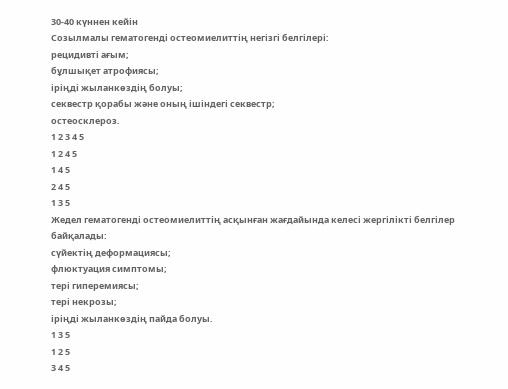30-40 күннен кейін
Созылмалы гематогенді остеомиелиттің негізгі белгілері:
рецидивті ағым;
бұлшықет атрофиясы;
іріңді жыланкөздің болуы;
секвестр қорабы және оның ішіндегі секвестр;
остеосклероз.
1 2 3 4 5
1 2 4 5
1 4 5
2 4 5
1 3 5
Жедел гематогенді остеомиелиттің асқынған жағдайында келесі жергілікті белгілер байқалады:
сүйектің деформациясы;
флюктуация симптомы;
тері гиперемиясы;
тері некрозы;
іріңді жыланкөздің пайда болуы.
1 3 5
1 2 5
3 4 5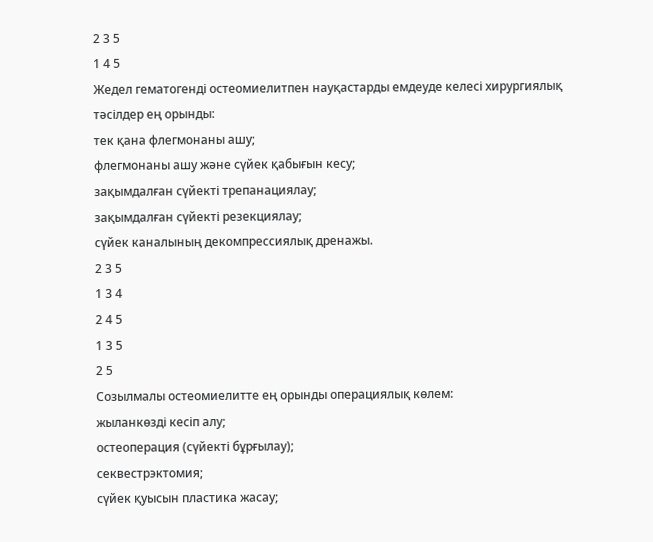2 3 5
1 4 5
Жедел гематогенді остеомиелитпен науқастарды емдеуде келесі хирургиялық тәсілдер ең орынды:
тек қана флегмонаны ашу;
флегмонаны ашу және сүйек қабығын кесу;
зақымдалған сүйекті трепанациялау;
зақымдалған сүйекті резекциялау;
сүйек каналының декомпрессиялық дренажы.
2 3 5
1 3 4
2 4 5
1 3 5
2 5
Созылмалы остеомиелитте ең орынды операциялық көлем:
жыланкөзді кесіп алу;
остеоперация (сүйекті бұрғылау);
секвестрэктомия;
сүйек қуысын пластика жасау;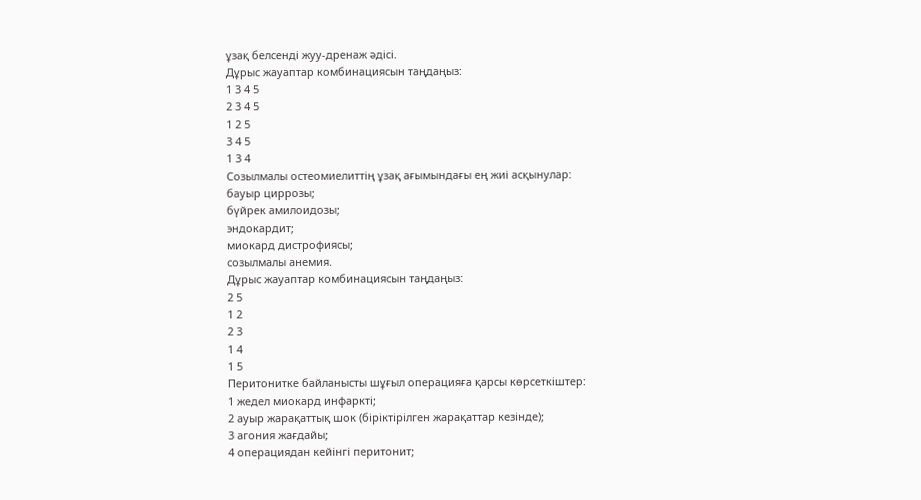ұзақ белсенді жуу-дренаж әдісі.
Дұрыс жауаптар комбинациясын таңдаңыз:
1 3 4 5
2 3 4 5
1 2 5
3 4 5
1 3 4
Созылмалы остеомиелиттің ұзақ ағымындағы ең жиі асқынулар:
бауыр циррозы;
бүйрек амилоидозы;
эндокардит;
миокард дистрофиясы;
созылмалы анемия.
Дұрыс жауаптар комбинациясын таңдаңыз:
2 5
1 2
2 3
1 4
1 5
Перитонитке байланысты шұғыл операцияға қарсы көрсеткіштер:
1 жедел миокард инфаркті;
2 ауыр жарақаттық шок (біріктірілген жарақаттар кезінде);
3 агония жағдайы;
4 операциядан кейінгі перитонит;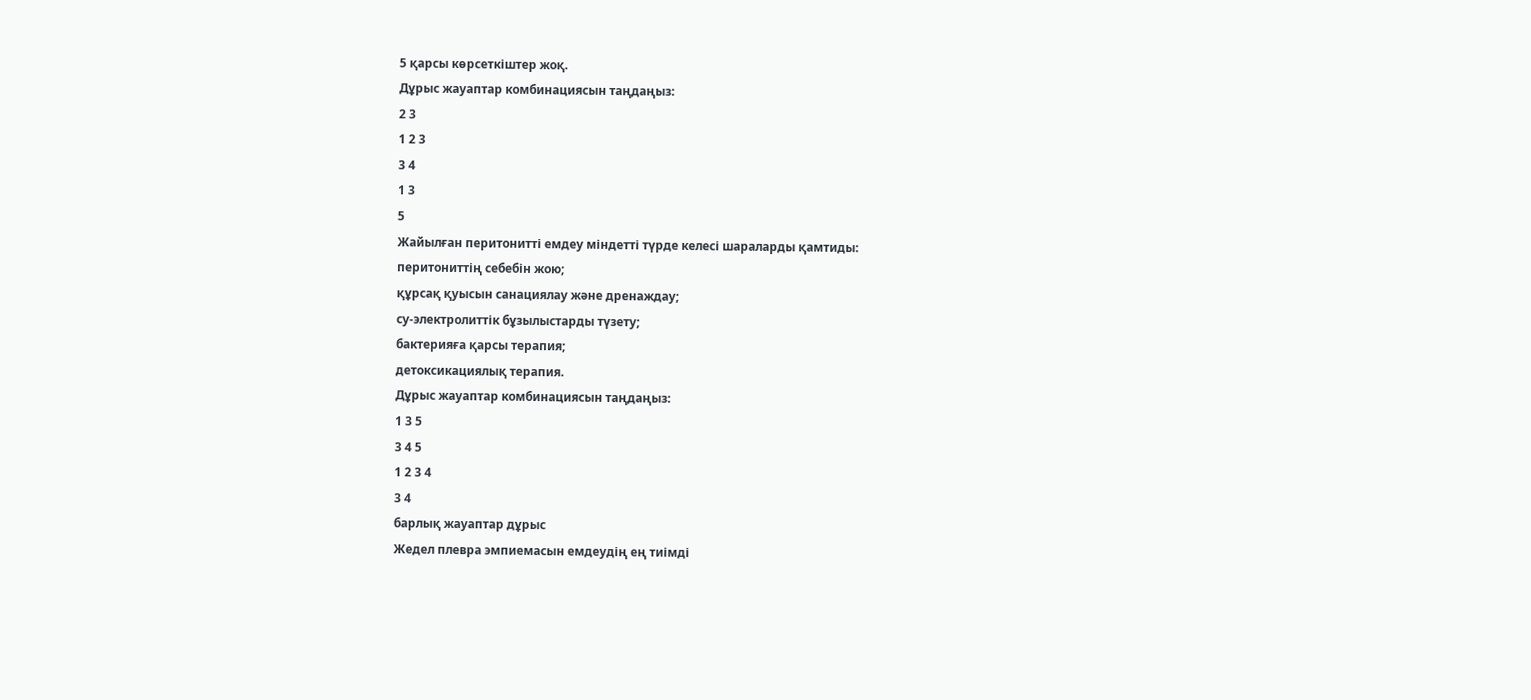5 қарсы көрсеткіштер жоқ.
Дұрыс жауаптар комбинациясын таңдаңыз:
2 3
1 2 3
3 4
1 3
5
Жайылған перитонитті емдеу міндетті түрде келесі шараларды қамтиды:
перитониттің себебін жою;
құрсақ қуысын санациялау және дренаждау;
су-электролиттік бұзылыстарды түзету;
бактерияға қарсы терапия;
детоксикациялық терапия.
Дұрыс жауаптар комбинациясын таңдаңыз:
1 3 5
3 4 5
1 2 3 4
3 4
барлық жауаптар дұрыс
Жедел плевра эмпиемасын емдеудің ең тиімді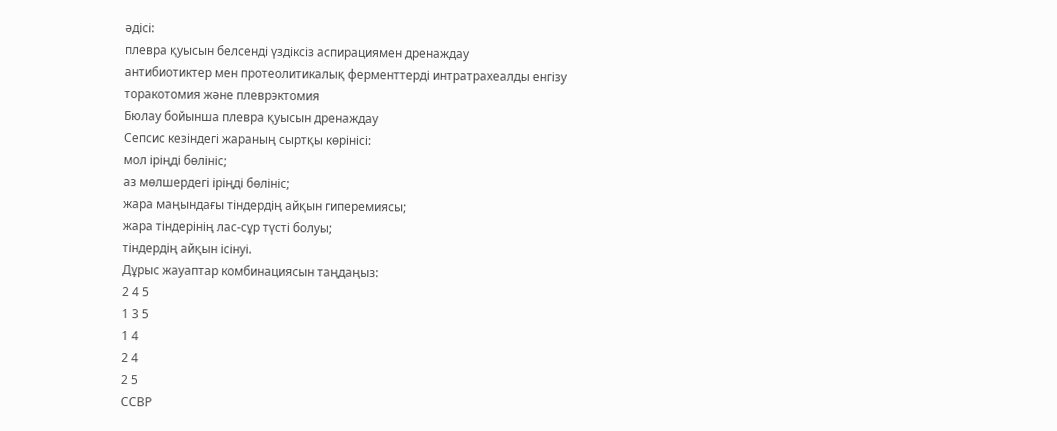әдісі:
плевра қуысын белсенді үздіксіз аспирациямен дренаждау
антибиотиктер мен протеолитикалық ферменттерді интратрахеалды енгізу
торакотомия және плеврэктомия
Бюлау бойынша плевра қуысын дренаждау
Сепсис кезіндегі жараның сыртқы көрінісі:
мол іріңді бөлініс;
аз мөлшердегі іріңді бөлініс;
жара маңындағы тіндердің айқын гиперемиясы;
жара тіндерінің лас-сұр түсті болуы;
тіндердің айқын ісінуі.
Дұрыс жауаптар комбинациясын таңдаңыз:
2 4 5
1 3 5
1 4
2 4
2 5
ССВР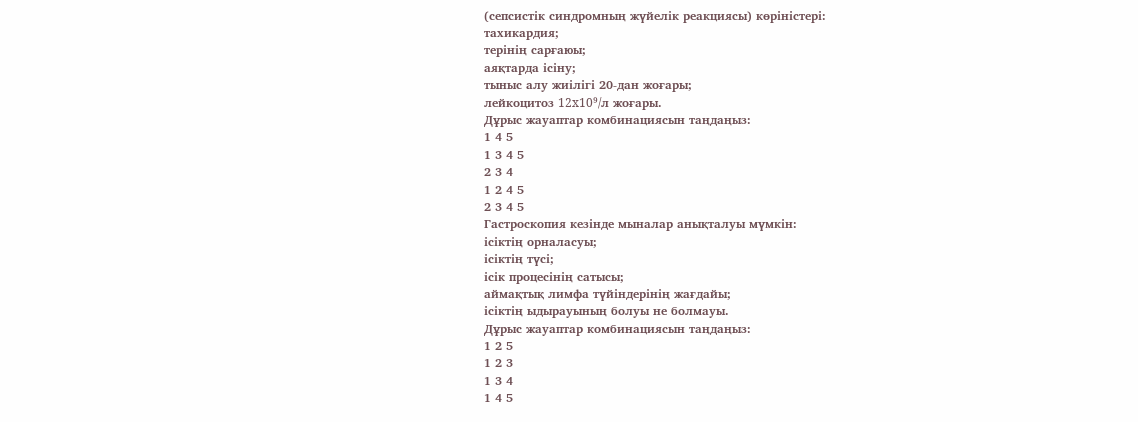(сепсистік синдромның жүйелік реакциясы) көріністері:
тахикардия;
терінің сарғаюы;
аяқтарда ісіну;
тыныс алу жиілігі 20-дан жоғары;
лейкоцитоз 12x10⁹/л жоғары.
Дұрыс жауаптар комбинациясын таңдаңыз:
1 4 5
1 3 4 5
2 3 4
1 2 4 5
2 3 4 5
Гастроскопия кезінде мыналар анықталуы мүмкін:
ісіктің орналасуы;
ісіктің түсі;
ісік процесінің сатысы;
аймақтық лимфа түйіндерінің жағдайы;
ісіктің ыдырауының болуы не болмауы.
Дұрыс жауаптар комбинациясын таңдаңыз:
1 2 5
1 2 3
1 3 4
1 4 5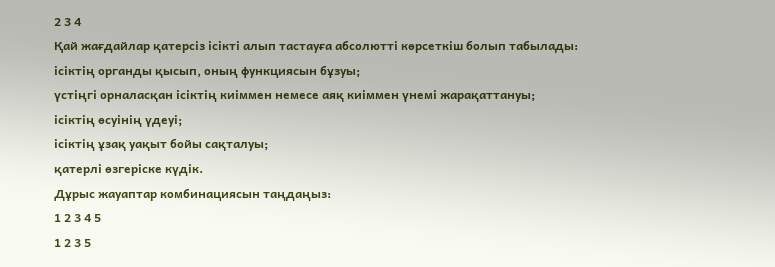2 3 4
Қай жағдайлар қатерсіз ісікті алып тастауға абсолютті көрсеткіш болып табылады:
ісіктің органды қысып, оның функциясын бұзуы;
үстіңгі орналасқан ісіктің киіммен немесе аяқ киіммен үнемі жарақаттануы;
ісіктің өсуінің үдеуі;
ісіктің ұзақ уақыт бойы сақталуы;
қатерлі өзгеріске күдік.
Дұрыс жауаптар комбинациясын таңдаңыз:
1 2 3 4 5
1 2 3 5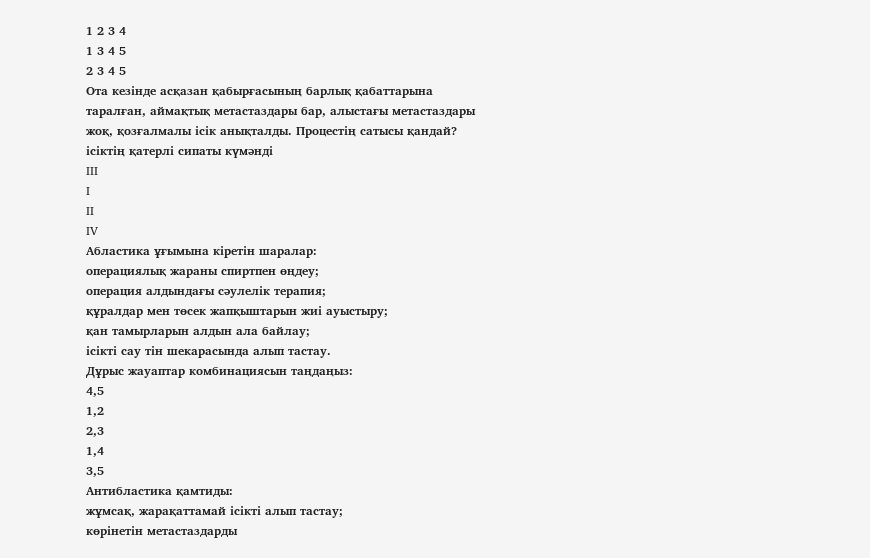1 2 3 4
1 3 4 5
2 3 4 5
Ота кезінде асқазан қабырғасының барлық қабаттарына таралған, аймақтық метастаздары бар, алыстағы метастаздары жоқ, қозғалмалы ісік анықталды. Процестің сатысы қандай?
ісіктің қатерлі сипаты күмәнді
III
I
II
IV
Абластика ұғымына кіретін шаралар:
операциялық жараны спиртпен өңдеу;
операция алдындағы сәулелік терапия;
құралдар мен төсек жапқыштарын жиі ауыстыру;
қан тамырларын алдын ала байлау;
ісікті сау тін шекарасында алып тастау.
Дұрыс жауаптар комбинациясын таңдаңыз:
4,5
1,2
2,3
1,4
3,5
Антибластика қамтиды:
жұмсақ, жарақаттамай ісікті алып тастау;
көрінетін метастаздарды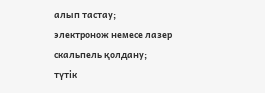алып тастау;
электронож немесе лазер скальпель қолдану;
түтік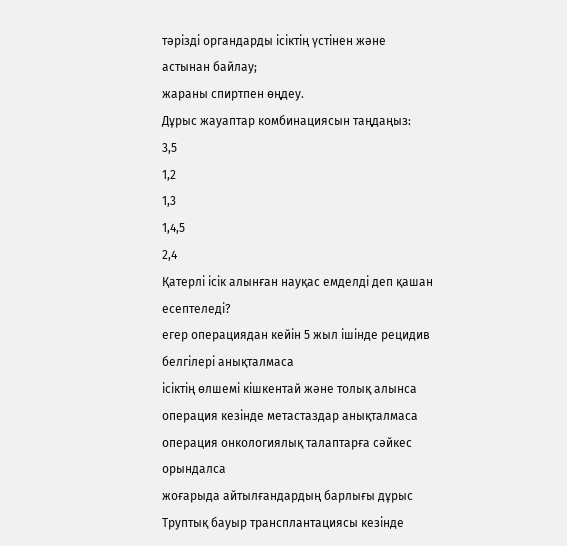тәрізді органдарды ісіктің үстінен және астынан байлау;
жараны спиртпен өңдеу.
Дұрыс жауаптар комбинациясын таңдаңыз:
3,5
1,2
1,3
1,4,5
2,4
Қатерлі ісік алынған науқас емделді деп қашан есептеледі?
егер операциядан кейін 5 жыл ішінде рецидив белгілері анықталмаса
ісіктің өлшемі кішкентай және толық алынса
операция кезінде метастаздар анықталмаса
операция онкологиялық талаптарға сәйкес орындалса
жоғарыда айтылғандардың барлығы дұрыс
Труптық бауыр трансплантациясы кезінде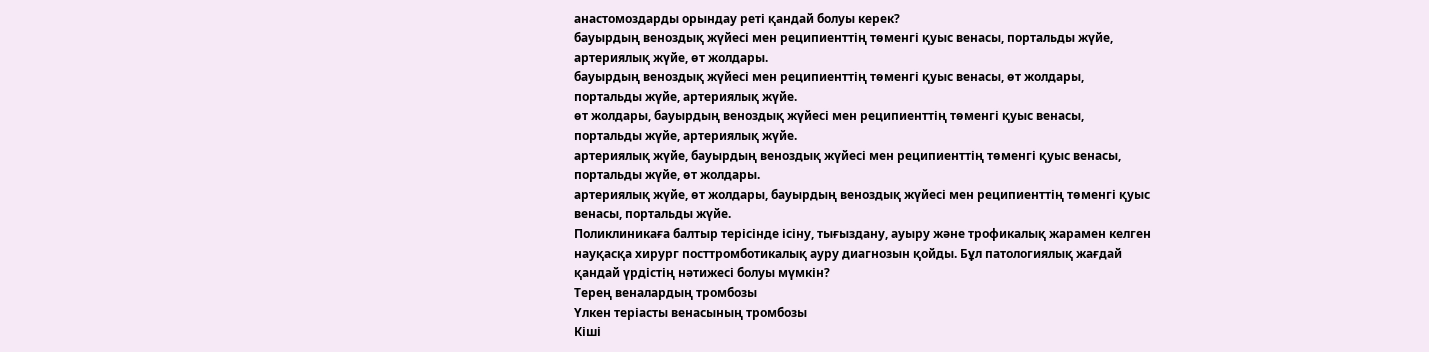анастомоздарды орындау реті қандай болуы керек?
бауырдың веноздық жүйесі мен реципиенттің төменгі қуыс венасы, портальды жүйе, артериялық жүйе, өт жолдары.
бауырдың веноздық жүйесі мен реципиенттің төменгі қуыс венасы, өт жолдары, портальды жүйе, артериялық жүйе.
өт жолдары, бауырдың веноздық жүйесі мен реципиенттің төменгі қуыс венасы, портальды жүйе, артериялық жүйе.
артериялық жүйе, бауырдың веноздық жүйесі мен реципиенттің төменгі қуыс венасы, портальды жүйе, өт жолдары.
артериялық жүйе, өт жолдары, бауырдың веноздық жүйесі мен реципиенттің төменгі қуыс венасы, портальды жүйе.
Поликлиникаға балтыр терісінде ісіну, тығыздану, ауыру және трофикалық жарамен келген науқасқа хирург посттромботикалық ауру диагнозын қойды. Бұл патологиялық жағдай қандай үрдістің нәтижесі болуы мүмкін?
Терең веналардың тромбозы
Үлкен теріасты венасының тромбозы
Кіші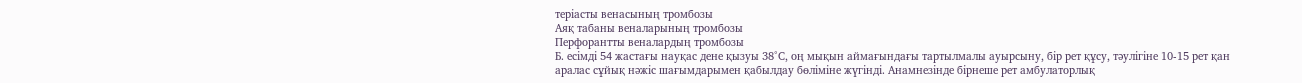теріасты венасының тромбозы
Аяқ табаны веналарының тромбозы
Перфорантты веналардың тромбозы
Б. есімді 54 жастағы науқас дене қызуы 38°С, оң мықын аймағындағы тартылмалы ауырсыну, бір рет құсу, тәулігіне 10-15 рет қан аралас сұйық нәжіс шағымдарымен қабылдау бөліміне жүгінді. Анамнезінде бірнеше рет амбулаторлық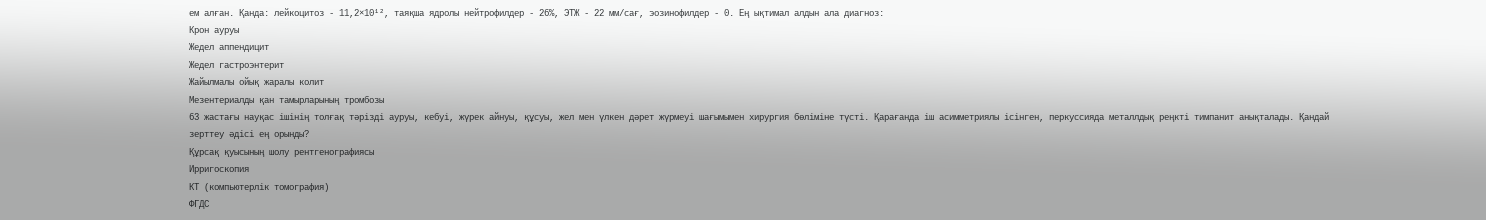ем алған. Қанда: лейкоцитоз - 11,2×10¹², таяқша ядролы нейтрофилдер - 26%, ЭТЖ - 22 мм/сағ, эозинофилдер - 0. Ең ықтимал алдын ала диагноз:
Крон ауруы
Жедел аппендицит
Жедел гастроэнтерит
Жайылмалы ойық жаралы колит
Мезентериалды қан тамырларының тромбозы
63 жастағы науқас ішінің толғақ тәрізді ауруы, кебуі, жүрек айнуы, құсуы, жел мен үлкен дәрет жүрмеуі шағымымен хирургия бөліміне түсті. Қарағанда іш асимметриялы ісінген, перкуссияда металлдық реңкті тимпанит анықталады. Қандай зерттеу әдісі ең орынды?
Құрсақ қуысының шолу рентгенографиясы
Ирригоскопия
КТ (компьютерлік томография)
ФГДС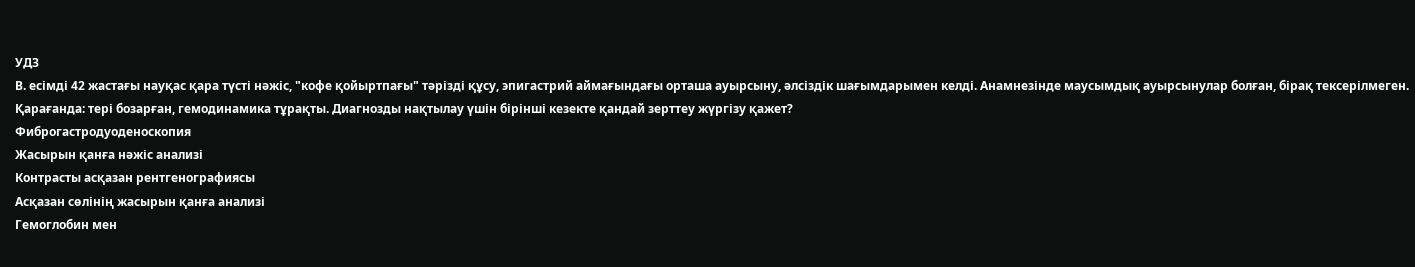УДЗ
В. есімді 42 жастағы науқас қара түсті нәжіс, "кофе қойыртпағы" тәрізді құсу, эпигастрий аймағындағы орташа ауырсыну, әлсіздік шағымдарымен келді. Анамнезінде маусымдық ауырсынулар болған, бірақ тексерілмеген. Қарағанда: тері бозарған, гемодинамика тұрақты. Диагнозды нақтылау үшін бірінші кезекте қандай зерттеу жүргізу қажет?
Фиброгастродуоденоскопия
Жасырын қанға нәжіс анализі
Контрасты асқазан рентгенографиясы
Асқазан сөлінің жасырын қанға анализі
Гемоглобин мен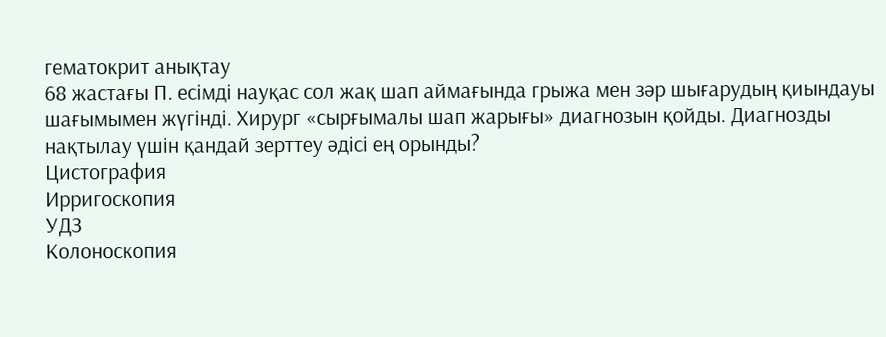гематокрит анықтау
68 жастағы П. есімді науқас сол жақ шап аймағында грыжа мен зәр шығарудың қиындауы шағымымен жүгінді. Хирург «сырғымалы шап жарығы» диагнозын қойды. Диагнозды нақтылау үшін қандай зерттеу әдісі ең орынды?
Цистография
Ирригоскопия
УДЗ
Колоноскопия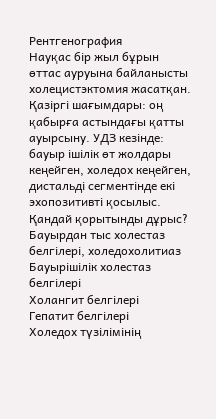Рентгенография
Науқас бір жыл бұрын өттас ауруына байланысты холецистэктомия жасатқан. Қазіргі шағымдары: оң қабырға астындағы қатты ауырсыну. УДЗ кезінде: бауыр ішілік өт жолдары кеңейген, холедох кеңейген, дистальді сегментінде екі эхопозитивті қосылыс. Қандай қорытынды дұрыс?
Бауырдан тыс холестаз белгілері, холедохолитиаз
Бауырішілік холестаз белгілері
Холангит белгілері
Гепатит белгілері
Холедох түзілімінің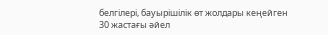белгілері, бауырішілік өт жолдары кеңейген
30 жастағы әйел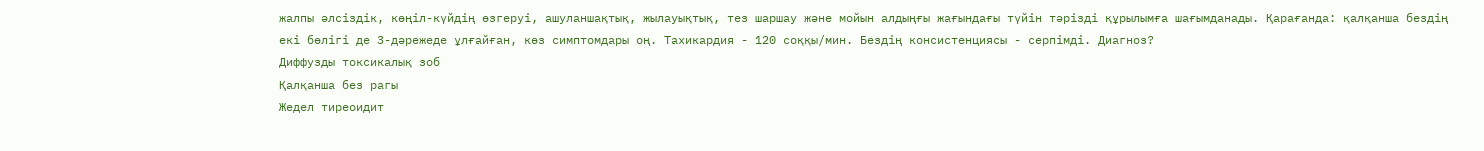жалпы әлсіздік, көңіл-күйдің өзгеруі, ашуланшақтық, жылауықтық, тез шаршау және мойын алдыңғы жағындағы түйін тәрізді құрылымға шағымданады. Қарағанда: қалқанша бездің екі бөлігі де 3-дәрежеде ұлғайған, көз симптомдары оң. Тахикардия - 120 соққы/мин. Бездің консистенциясы - серпімді. Диагноз?
Диффузды токсикалық зоб
Қалқанша без рагы
Жедел тиреоидит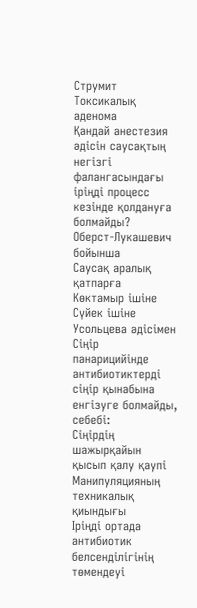Струмит
Токсикалық аденома
Қандай анестезия әдісін саусақтың негізгі фалангасындағы іріңді процесс кезінде қолдануға болмайды?
Оберст-Лукашевич бойынша
Саусақ аралық қатпарға
Көктамыр ішіне
Сүйек ішіне
Усольцева әдісімен
Сіңір панарицийінде антибиотиктерді сіңір қынабына енгізуге болмайды, себебі:
Сіңірдің шажырқайын қысып қалу қаупі
Манипуляцияның техникалық қиындығы
Іріңді ортада антибиотик белсенділігінің төмендеуі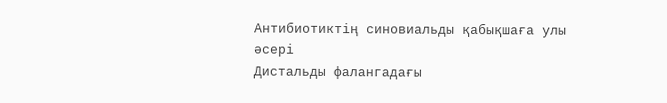Антибиотиктің синовиальды қабықшаға улы әсері
Дистальды фалангадағы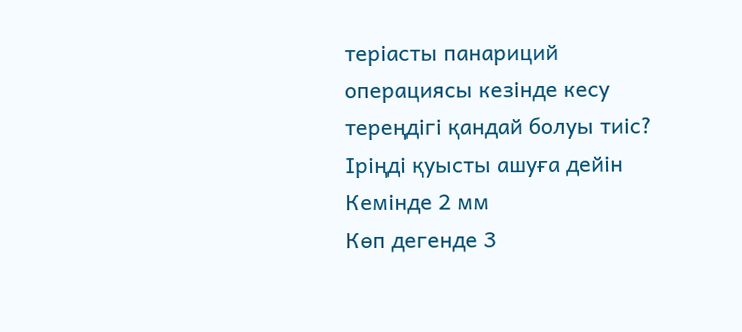теріасты панариций операциясы кезінде кесу тереңдігі қандай болуы тиіс?
Іріңді қуысты ашуға дейін
Кемінде 2 мм
Көп дегенде 3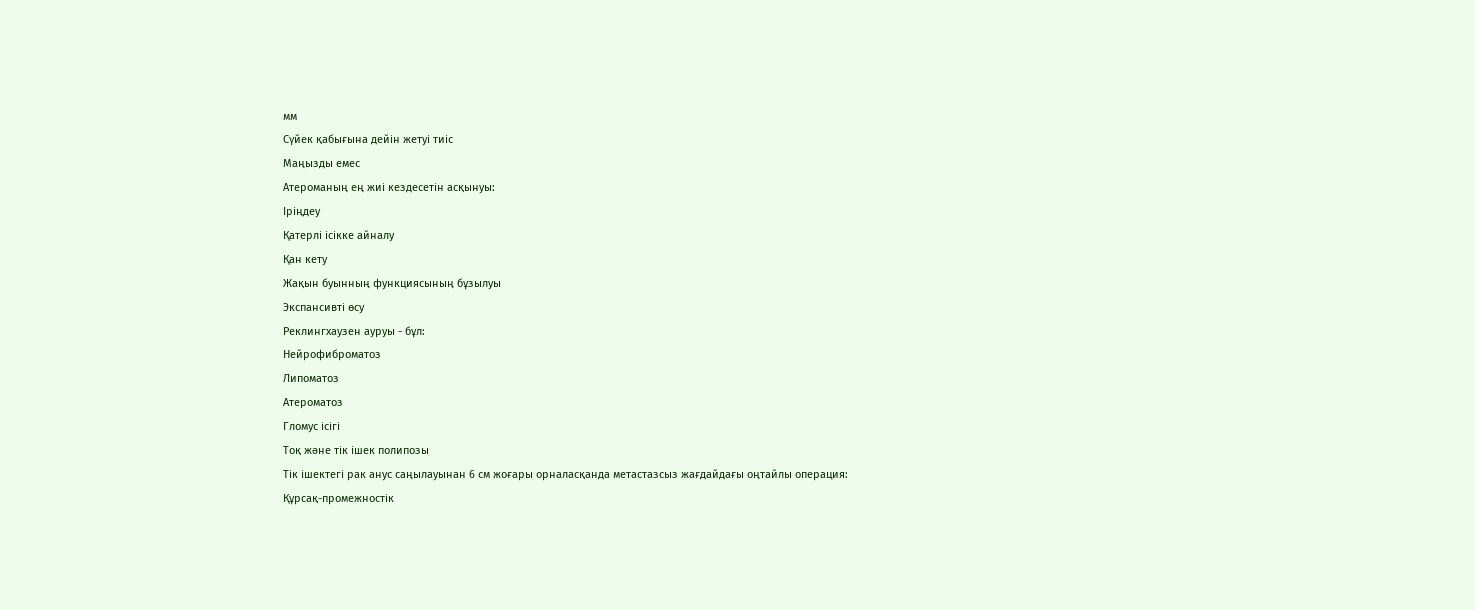мм
Сүйек қабығына дейін жетуі тиіс
Маңызды емес
Атероманың ең жиі кездесетін асқынуы:
Іріңдеу
Қатерлі ісікке айналу
Қан кету
Жақын буынның функциясының бұзылуы
Экспансивті өсу
Реклингхаузен ауруы - бұл:
Нейрофиброматоз
Липоматоз
Атероматоз
Гломус ісігі
Тоқ және тік ішек полипозы
Тік ішектегі рак анус саңылауынан 6 см жоғары орналасқанда метастазсыз жағдайдағы оңтайлы операция:
Құрсақ-промежностік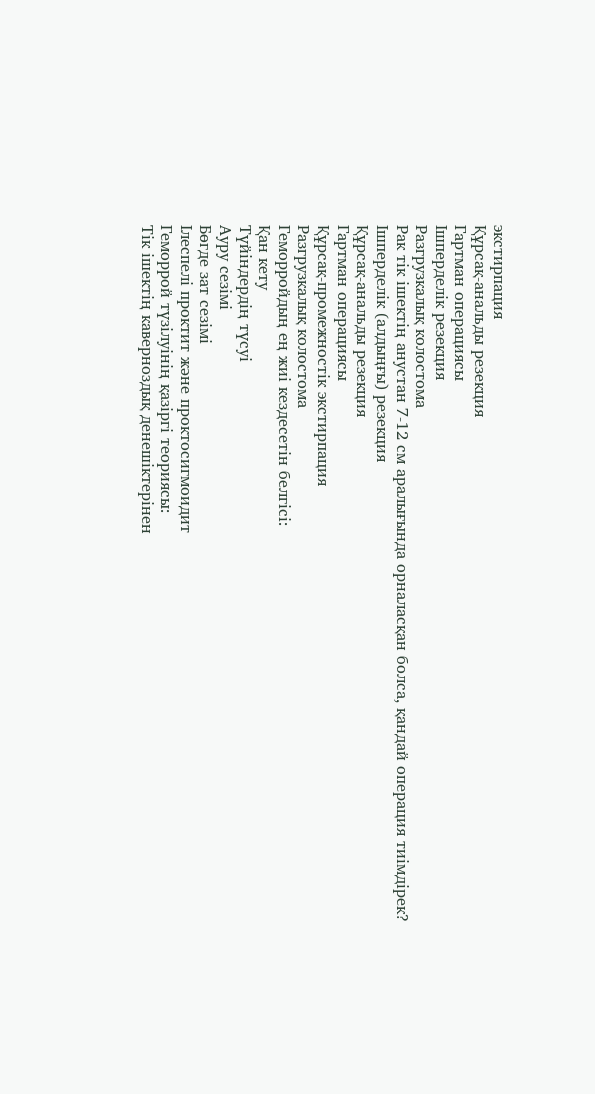экстирпация
Құрсақ-анальды резекция
Гартман операциясы
Ішперделік резекция
Разгрузкалық колостома
Рак тік ішектің анустан 7-12 см аралығында орналасқан болса, қандай операция тиімдірек?
Ішперделік (алдыңғы) резекция
Құрсақ-анальды резекция
Гартман операциясы
Құрсақ-промежностік экстирпация
Разгрузкалық колостома
Геморройдың ең жиі кездесетін белгісі:
Қан кету
Түйіндердің түсуі
Ауру сезімі
Бөгде зат сезімі
Ілеспелі проктит және проктосигмоидит
Геморрой түзілуінің қазіргі теориясы:
Тік ішектің каверноздық денешіктерінен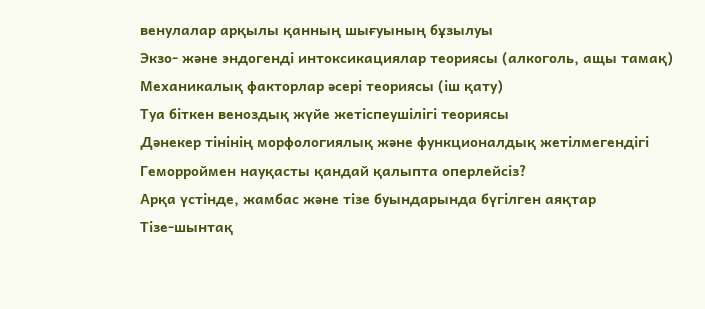венулалар арқылы қанның шығуының бұзылуы
Экзо- және эндогенді интоксикациялар теориясы (алкоголь, ащы тамақ)
Механикалық факторлар әсері теориясы (іш қату)
Туа біткен веноздық жүйе жетіспеушілігі теориясы
Дәнекер тінінің морфологиялық және функционалдық жетілмегендігі
Геморроймен науқасты қандай қалыпта оперлейсіз?
Арқа үстінде, жамбас және тізе буындарында бүгілген аяқтар
Тізе-шынтақ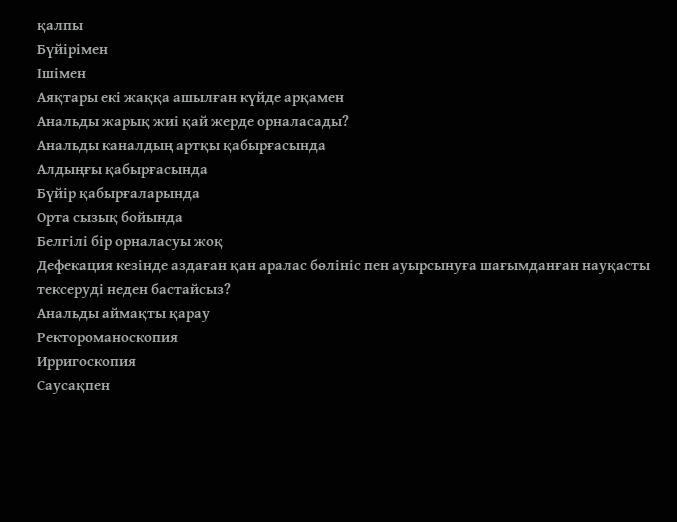қалпы
Бүйірімен
Ішімен
Аяқтары екі жаққа ашылған күйде арқамен
Анальды жарық жиі қай жерде орналасады?
Анальды каналдың артқы қабырғасында
Алдыңғы қабырғасында
Бүйір қабырғаларында
Орта сызық бойында
Белгілі бір орналасуы жоқ
Дефекация кезінде аздаған қан аралас бөлініс пен ауырсынуға шағымданған науқасты тексеруді неден бастайсыз?
Анальды аймақты қарау
Ректороманоскопия
Ирригоскопия
Саусақпен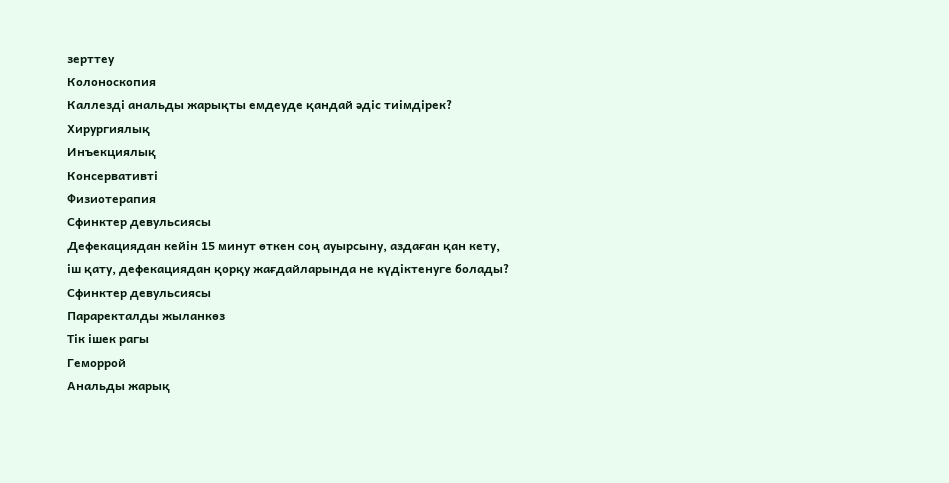зерттеу
Колоноскопия
Каллезді анальды жарықты емдеуде қандай әдіс тиімдірек?
Хирургиялық
Инъекциялық
Консервативті
Физиотерапия
Сфинктер девульсиясы
Дефекациядан кейін 15 минут өткен соң ауырсыну, аздаған қан кету, іш қату, дефекациядан қорқу жағдайларында не күдіктенуге болады?
Сфинктер девульсиясы
Параректалды жыланкөз
Тік ішек рагы
Геморрой
Анальды жарық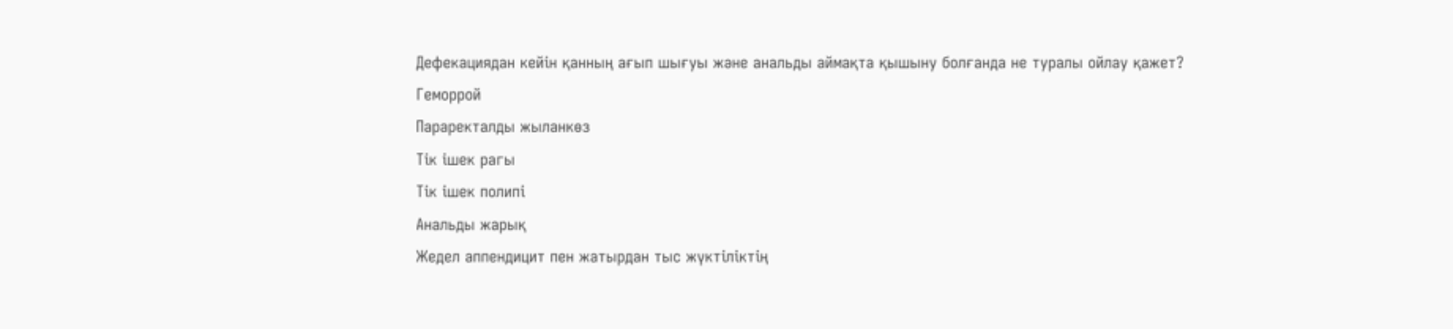Дефекациядан кейін қанның ағып шығуы және анальды аймақта қышыну болғанда не туралы ойлау қажет?
Геморрой
Параректалды жыланкөз
Тік ішек рагы
Тік ішек полипі
Анальды жарық
Жедел аппендицит пен жатырдан тыс жүктіліктің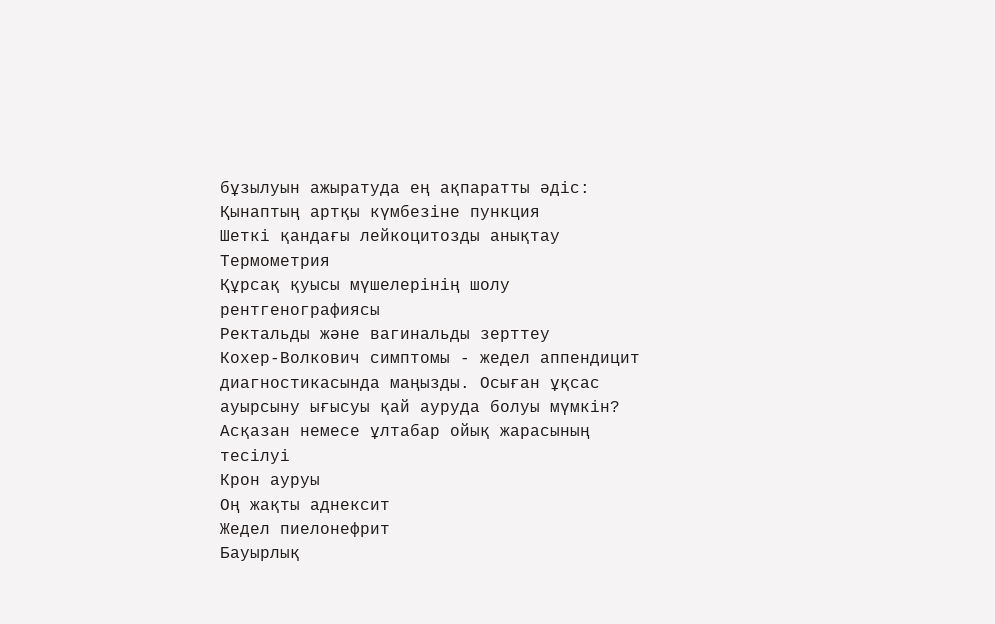бұзылуын ажыратуда ең ақпаратты әдіс:
Қынаптың артқы күмбезіне пункция
Шеткі қандағы лейкоцитозды анықтау
Термометрия
Құрсақ қуысы мүшелерінің шолу рентгенографиясы
Ректальды және вагинальды зерттеу
Кохер-Волкович симптомы - жедел аппендицит диагностикасында маңызды. Осыған ұқсас ауырсыну ығысуы қай ауруда болуы мүмкін?
Асқазан немесе ұлтабар ойық жарасының тесілуі
Крон ауруы
Оң жақты аднексит
Жедел пиелонефрит
Бауырлық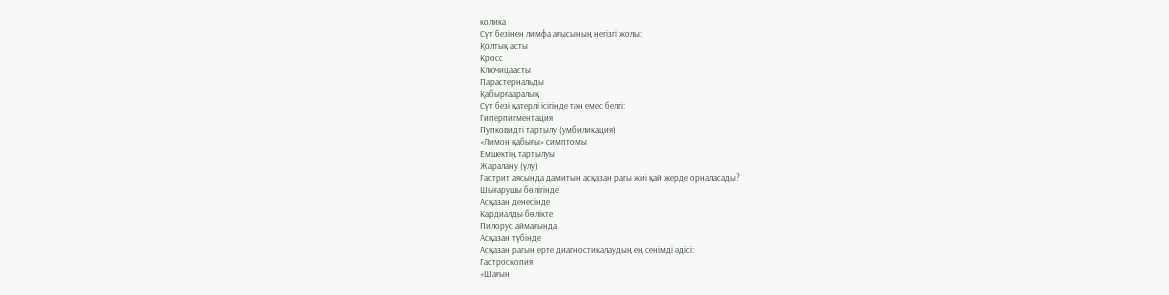колика
Сүт безінен лимфа ағысының негізгі жолы:
Қолтық асты
Кросс
Ключицаасты
Парастернальды
Қабырғааралық
Сүт безі қатерлі ісігінде тән емес белгі:
Гиперпигментация
Пупковидті тартылу (умбиликация)
«Лимон қабығы» симптомы
Емшектің тартылуы
Жаралану (үлу)
Гастрит аясында дамитын асқазан рагы жиі қай жерде орналасады?
Шығарушы бөлігінде
Асқазан денесінде
Кардиалды бөлікте
Пилорус аймағында
Асқазан түбінде
Асқазан рагын ерте диагностикалаудың ең сенімді әдісі:
Гастроскопия
«Шағын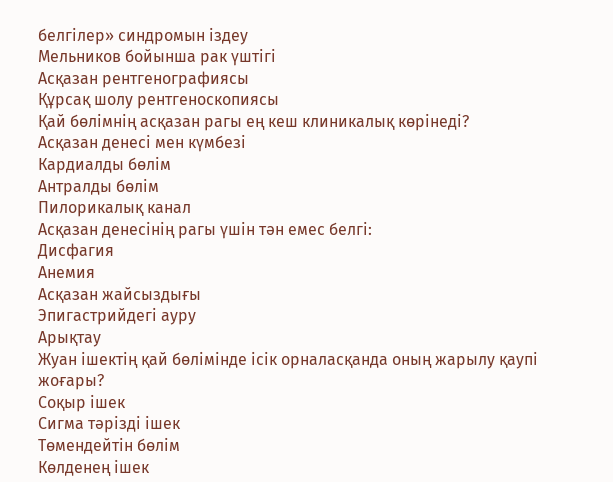белгілер» синдромын іздеу
Мельников бойынша рак үштігі
Асқазан рентгенографиясы
Құрсақ шолу рентгеноскопиясы
Қай бөлімнің асқазан рагы ең кеш клиникалық көрінеді?
Асқазан денесі мен күмбезі
Кардиалды бөлім
Антралды бөлім
Пилорикалық канал
Асқазан денесінің рагы үшін тән емес белгі:
Дисфагия
Анемия
Асқазан жайсыздығы
Эпигастрийдегі ауру
Арықтау
Жуан ішектің қай бөлімінде ісік орналасқанда оның жарылу қаупі жоғары?
Соқыр ішек
Сигма тәрізді ішек
Төмендейтін бөлім
Көлденең ішек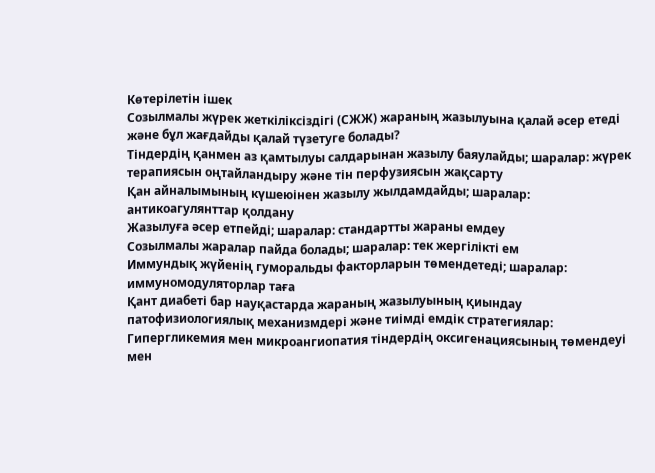Көтерілетін ішек
Созылмалы жүрек жеткіліксіздігі (СЖЖ) жараның жазылуына қалай әсер етеді және бұл жағдайды қалай түзетуге болады?
Тіндердің қанмен аз қамтылуы салдарынан жазылу баяулайды; шаралар: жүрек терапиясын оңтайландыру және тін перфузиясын жақсарту
Қан айналымының күшеюінен жазылу жылдамдайды; шаралар: антикоагулянттар қолдану
Жазылуға әсер етпейді; шаралар: стандартты жараны емдеу
Созылмалы жаралар пайда болады; шаралар: тек жергілікті ем
Иммундық жүйенің гуморальды факторларын төмендетеді; шаралар: иммуномодуляторлар таға
Қант диабеті бар науқастарда жараның жазылуының қиындау патофизиологиялық механизмдері және тиімді емдік стратегиялар:
Гипергликемия мен микроангиопатия тіндердің оксигенациясының төмендеуі мен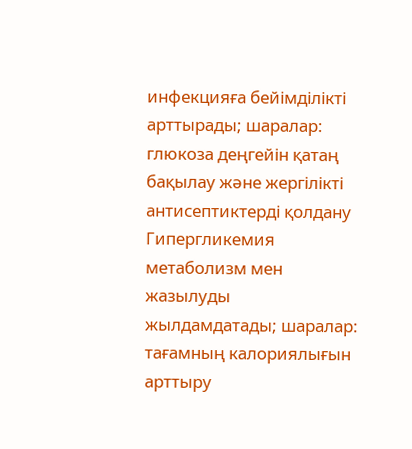инфекцияға бейімділікті арттырады; шаралар: глюкоза деңгейін қатаң бақылау және жергілікті антисептиктерді қолдану
Гипергликемия метаболизм мен жазылуды жылдамдатады; шаралар: тағамның калориялығын арттыру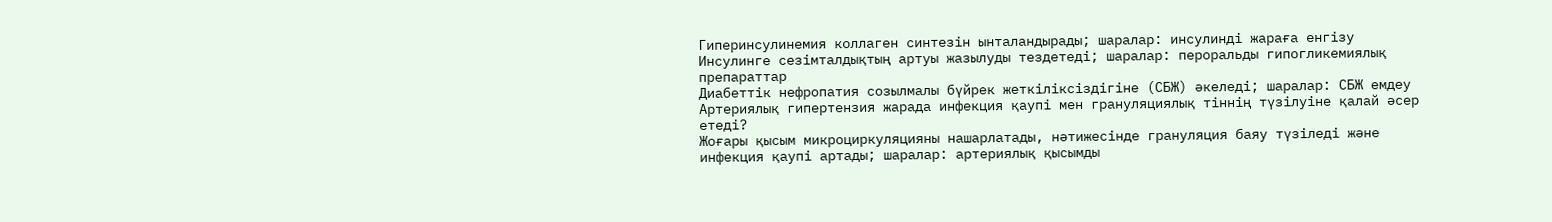Гиперинсулинемия коллаген синтезін ынталандырады; шаралар: инсулинді жараға енгізу
Инсулинге сезімталдықтың артуы жазылуды тездетеді; шаралар: пероральды гипогликемиялық препараттар
Диабеттік нефропатия созылмалы бүйрек жеткіліксіздігіне (СБЖ) әкеледі; шаралар: СБЖ емдеу
Артериялық гипертензия жарада инфекция қаупі мен грануляциялық тіннің түзілуіне қалай әсер етеді?
Жоғары қысым микроциркуляцияны нашарлатады, нәтижесінде грануляция баяу түзіледі және инфекция қаупі артады; шаралар: артериялық қысымды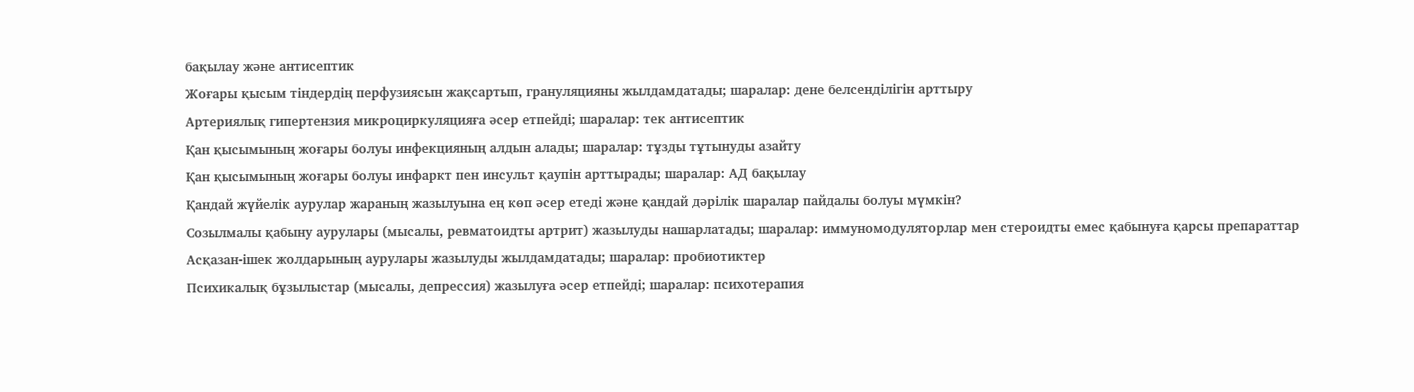бақылау және антисептик
Жоғары қысым тіндердің перфузиясын жақсартып, грануляцияны жылдамдатады; шаралар: дене белсенділігін арттыру
Артериялық гипертензия микроциркуляцияға әсер етпейді; шаралар: тек антисептик
Қан қысымының жоғары болуы инфекцияның алдын алады; шаралар: тұзды тұтынуды азайту
Қан қысымының жоғары болуы инфаркт пен инсульт қаупін арттырады; шаралар: АД бақылау
Қандай жүйелік аурулар жараның жазылуына ең көп әсер етеді және қандай дәрілік шаралар пайдалы болуы мүмкін?
Созылмалы қабыну аурулары (мысалы, ревматоидты артрит) жазылуды нашарлатады; шаралар: иммуномодуляторлар мен стероидты емес қабынуға қарсы препараттар
Асқазан-ішек жолдарының аурулары жазылуды жылдамдатады; шаралар: пробиотиктер
Психикалық бұзылыстар (мысалы, депрессия) жазылуға әсер етпейді; шаралар: психотерапия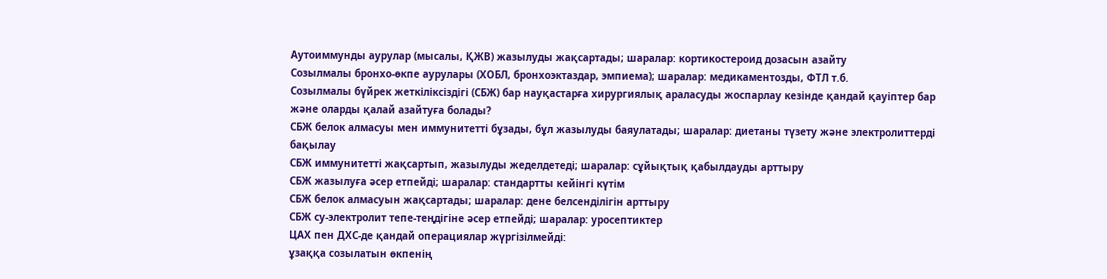Аутоиммунды аурулар (мысалы, ҚЖВ) жазылуды жақсартады; шаралар: кортикостероид дозасын азайту
Созылмалы бронхо-өкпе аурулары (ХОБЛ, бронхоэктаздар, эмпиема); шаралар: медикаментозды, ФТЛ т.б.
Созылмалы бүйрек жеткіліксіздігі (СБЖ) бар науқастарға хирургиялық араласуды жоспарлау кезінде қандай қауіптер бар және оларды қалай азайтуға болады?
СБЖ белок алмасуы мен иммунитетті бұзады, бұл жазылуды баяулатады; шаралар: диетаны түзету және электролиттерді бақылау
СБЖ иммунитетті жақсартып, жазылуды жеделдетеді; шаралар: сұйықтық қабылдауды арттыру
СБЖ жазылуға әсер етпейді; шаралар: стандартты кейінгі күтім
СБЖ белок алмасуын жақсартады; шаралар: дене белсенділігін арттыру
СБЖ су-электролит тепе-теңдігіне әсер етпейді; шаралар: уросептиктер
ЦАХ пен ДХС-де қандай операциялар жүргізілмейді:
ұзаққа созылатын өкпенің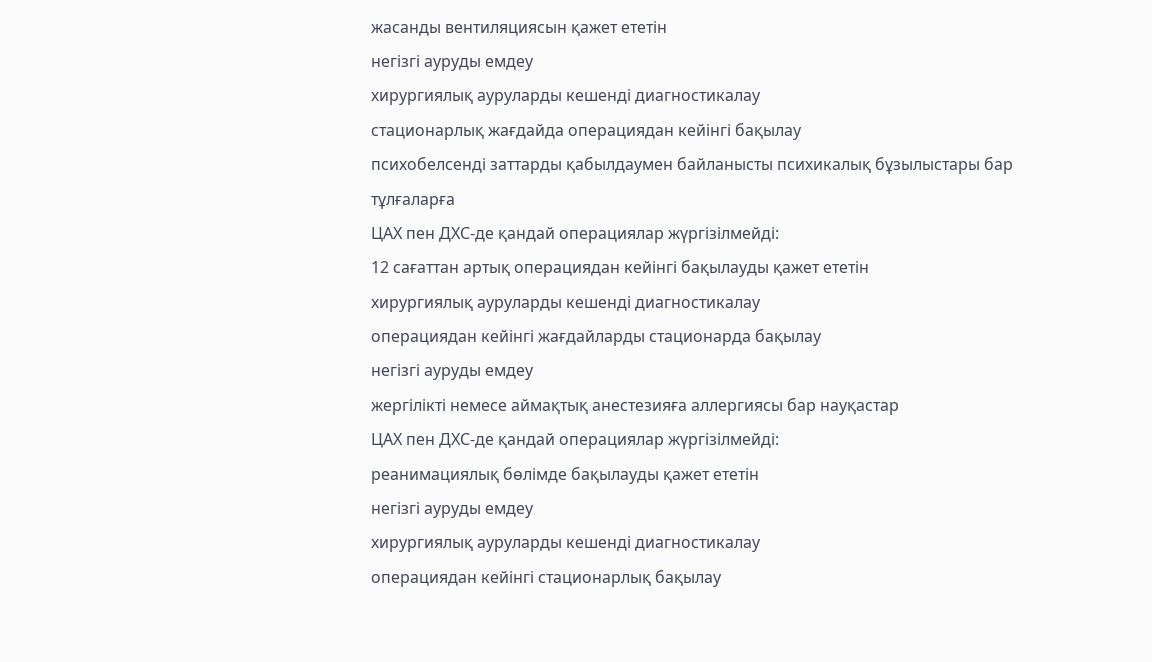жасанды вентиляциясын қажет ететін
негізгі ауруды емдеу
хирургиялық ауруларды кешенді диагностикалау
стационарлық жағдайда операциядан кейінгі бақылау
психобелсенді заттарды қабылдаумен байланысты психикалық бұзылыстары бар тұлғаларға
ЦАХ пен ДХС-де қандай операциялар жүргізілмейді:
12 сағаттан артық операциядан кейінгі бақылауды қажет ететін
хирургиялық ауруларды кешенді диагностикалау
операциядан кейінгі жағдайларды стационарда бақылау
негізгі ауруды емдеу
жергілікті немесе аймақтық анестезияға аллергиясы бар науқастар
ЦАХ пен ДХС-де қандай операциялар жүргізілмейді:
реанимациялық бөлімде бақылауды қажет ететін
негізгі ауруды емдеу
хирургиялық ауруларды кешенді диагностикалау
операциядан кейінгі стационарлық бақылау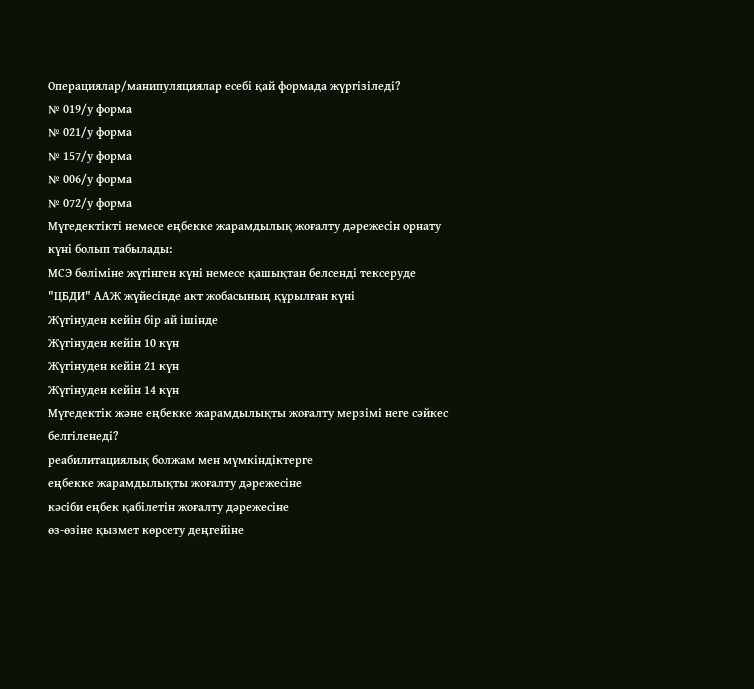Операциялар/манипуляциялар есебі қай формада жүргізіледі?
№ 019/у форма
№ 021/у форма
№ 157/у форма
№ 006/у форма
№ 072/у форма
Мүгедектікті немесе еңбекке жарамдылық жоғалту дәрежесін орнату күні болып табылады:
МСЭ бөліміне жүгінген күні немесе қашықтан белсенді тексеруде "ЦБДИ" ААЖ жүйесінде акт жобасының құрылған күні
Жүгінуден кейін бір ай ішінде
Жүгінуден кейін 10 күн
Жүгінуден кейін 21 күн
Жүгінуден кейін 14 күн
Мүгедектік және еңбекке жарамдылықты жоғалту мерзімі неге сәйкес белгіленеді?
реабилитациялық болжам мен мүмкіндіктерге
еңбекке жарамдылықты жоғалту дәрежесіне
кәсіби еңбек қабілетін жоғалту дәрежесіне
өз-өзіне қызмет көрсету деңгейіне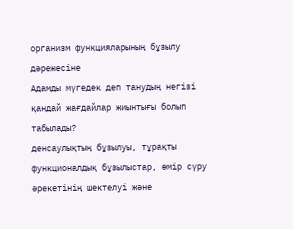организм функцияларының бұзылу дәрежесіне
Адамды мүгедек деп танудың негізі қандай жағдайлар жиынтығы болып табылады?
денсаулықтың бұзылуы, тұрақты функционалдық бұзылыстар, өмір сүру әрекетінің шектелуі және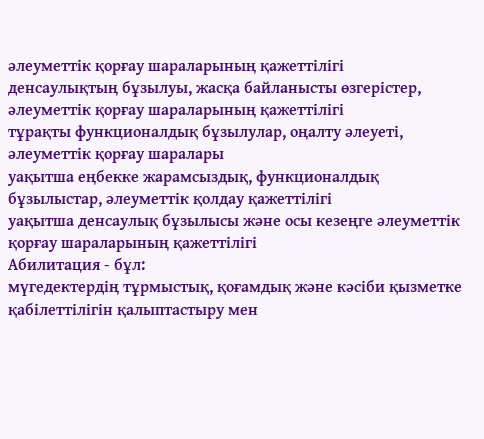әлеуметтік қорғау шараларының қажеттілігі
денсаулықтың бұзылуы, жасқа байланысты өзгерістер, әлеуметтік қорғау шараларының қажеттілігі
тұрақты функционалдық бұзылулар, оңалту әлеуеті, әлеуметтік қорғау шаралары
уақытша еңбекке жарамсыздық, функционалдық бұзылыстар, әлеуметтік қолдау қажеттілігі
уақытша денсаулық бұзылысы және осы кезеңге әлеуметтік қорғау шараларының қажеттілігі
Абилитация - бұл:
мүгедектердің тұрмыстық, қоғамдық және кәсіби қызметке қабілеттілігін қалыптастыру мен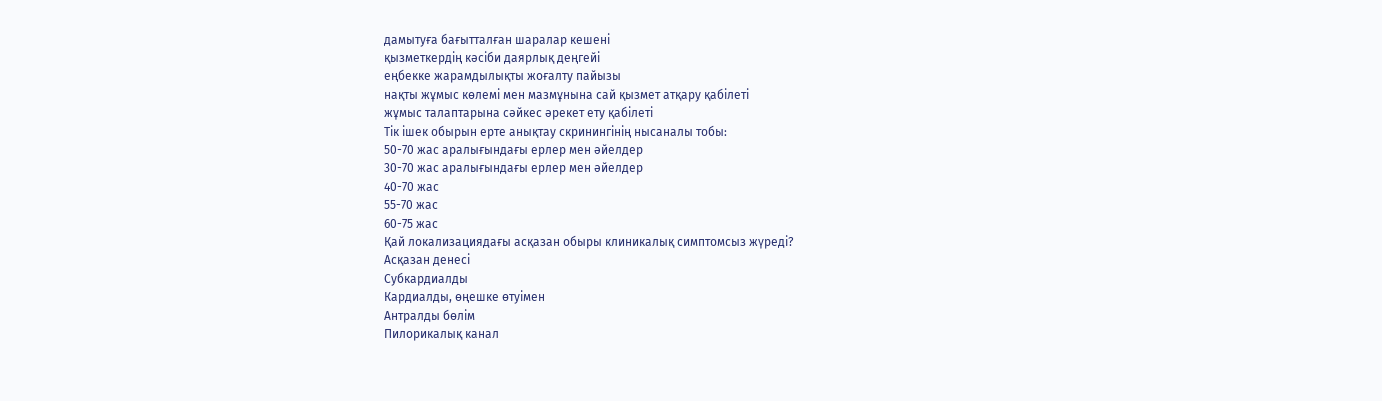дамытуға бағытталған шаралар кешені
қызметкердің кәсіби даярлық деңгейі
еңбекке жарамдылықты жоғалту пайызы
нақты жұмыс көлемі мен мазмұнына сай қызмет атқару қабілеті
жұмыс талаптарына сәйкес әрекет ету қабілеті
Тік ішек обырын ерте анықтау скринингінің нысаналы тобы:
50-70 жас аралығындағы ерлер мен әйелдер
30-70 жас аралығындағы ерлер мен әйелдер
40-70 жас
55-70 жас
60-75 жас
Қай локализациядағы асқазан обыры клиникалық симптомсыз жүреді?
Асқазан денесі
Субкардиалды
Кардиалды, өңешке өтуімен
Антралды бөлім
Пилорикалық канал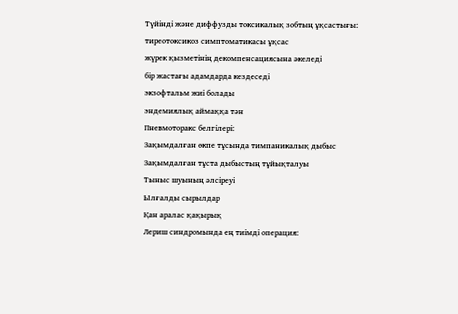Түйінді және диффузды токсикалық зобтың ұқсастығы:
тиреотоксикоз симптоматикасы ұқсас
жүрек қызметінің декомпенсациясына әкеледі
бір жастағы адамдарда кездеседі
экзофтальм жиі болады
эндемиялық аймаққа тән
Пневмоторакс белгілері:
Зақымдалған өкпе тұсында тимпаникалық дыбыс
Зақымдалған тұста дыбыстың тұйықталуы
Тыныс шуының әлсіреуі
Ылғалды сырылдар
Қан аралас қақырық
Лериш синдромында ең тиімді операция: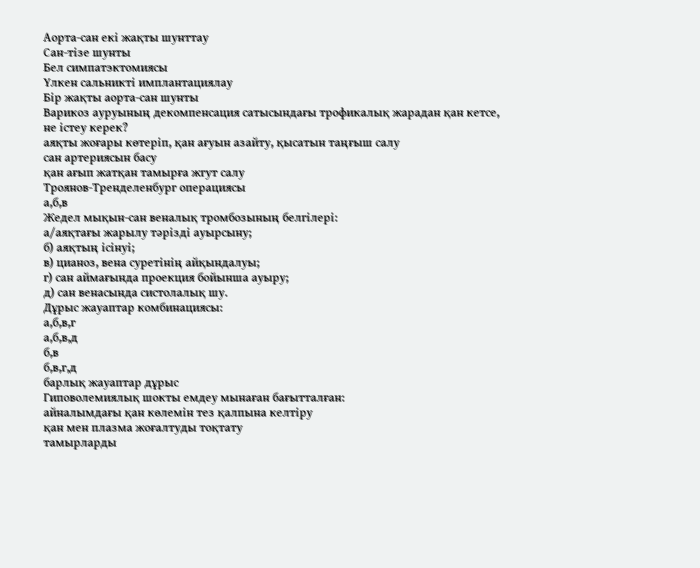Аорта-сан екі жақты шунттау
Сан-тізе шунты
Бел симпатэктомиясы
Үлкен сальникті имплантациялау
Бір жақты аорта-сан шунты
Варикоз ауруының декомпенсация сатысындағы трофикалық жарадан қан кетсе, не істеу керек?
аяқты жоғары көтеріп, қан ағуын азайту, қысатын таңғыш салу
сан артериясын басу
қан ағып жатқан тамырға жгут салу
Троянов-Тренделенбург операциясы
а,б,в
Жедел мықын-сан веналық тромбозының белгілері:
а/аяқтағы жарылу тәрізді ауырсыну;
б) аяқтың ісінуі;
в) цианоз, вена суретінің айқындалуы;
г) сан аймағында проекция бойынша ауыру;
д) сан венасында систолалық шу.
Дұрыс жауаптар комбинациясы:
а,б,в,г
а,б,в,д
б,в
б,в,г,д
барлық жауаптар дұрыс
Гиповолемиялық шокты емдеу мынаған бағытталған:
айналымдағы қан көлемін тез қалпына келтіру
қан мен плазма жоғалтуды тоқтату
тамырларды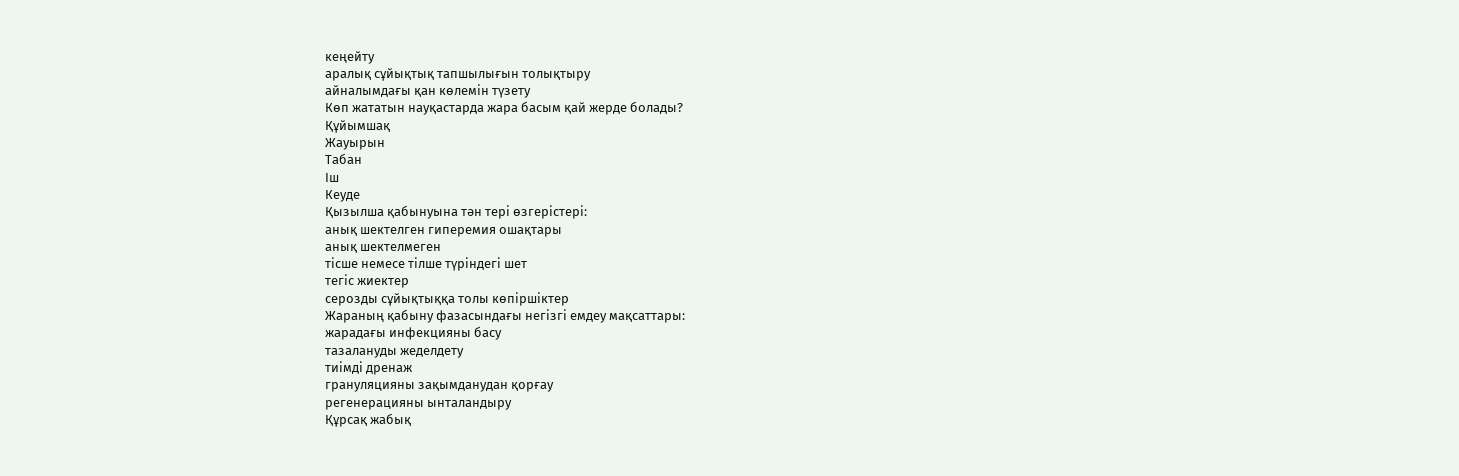кеңейту
аралық сұйықтық тапшылығын толықтыру
айналымдағы қан көлемін түзету
Көп жататын науқастарда жара басым қай жерде болады?
Құйымшақ
Жауырын
Табан
Іш
Кеуде
Қызылша қабынуына тән тері өзгерістері:
анық шектелген гиперемия ошақтары
анық шектелмеген
тісше немесе тілше түріндегі шет
тегіс жиектер
серозды сұйықтыққа толы көпіршіктер
Жараның қабыну фазасындағы негізгі емдеу мақсаттары:
жарадағы инфекцияны басу
тазалануды жеделдету
тиімді дренаж
грануляцияны зақымданудан қорғау
регенерацияны ынталандыру
Құрсақ жабық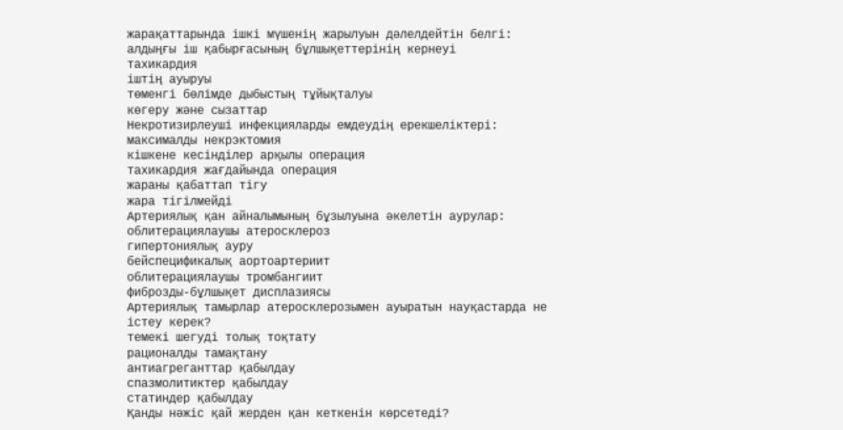жарақаттарында ішкі мүшенің жарылуын дәлелдейтін белгі:
алдыңғы іш қабырғасының бұлшықеттерінің кернеуі
тахикардия
іштің ауыруы
төменгі бөлімде дыбыстың тұйықталуы
көгеру және сызаттар
Некротизирлеуші инфекцияларды емдеудің ерекшеліктері:
максималды некрэктомия
кішкене кесінділер арқылы операция
тахикардия жағдайында операция
жараны қабаттап тігу
жара тігілмейді
Артериялық қан айналымының бұзылуына әкелетін аурулар:
облитерациялаушы атеросклероз
гипертониялық ауру
бейспецификалық аортоартериит
облитерациялаушы тромбангиит
фиброзды-бұлшықет дисплазиясы
Артериялық тамырлар атеросклерозымен ауыратын науқастарда не істеу керек?
темекі шегуді толық тоқтату
рационалды тамақтану
антиагреганттар қабылдау
спазмолитиктер қабылдау
статиндер қабылдау
Қанды нәжіс қай жерден қан кеткенін көрсетеді?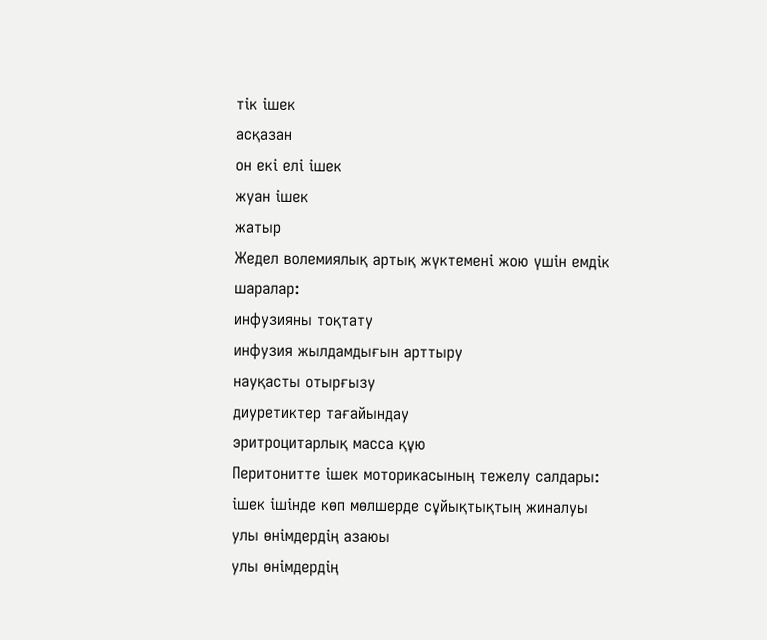тік ішек
асқазан
он екі елі ішек
жуан ішек
жатыр
Жедел волемиялық артық жүктемені жою үшін емдік шаралар:
инфузияны тоқтату
инфузия жылдамдығын арттыру
науқасты отырғызу
диуретиктер тағайындау
эритроцитарлық масса құю
Перитонитте ішек моторикасының тежелу салдары:
ішек ішінде көп мөлшерде сұйықтықтың жиналуы
улы өнімдердің азаюы
улы өнімдердің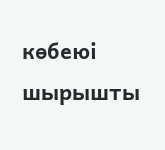көбеюі
шырышты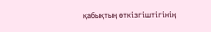қабықтың өткізгіштігінің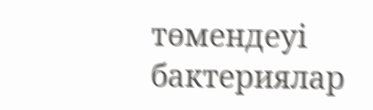төмендеуі
бактериялар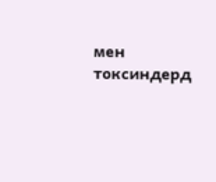мен токсиндерд